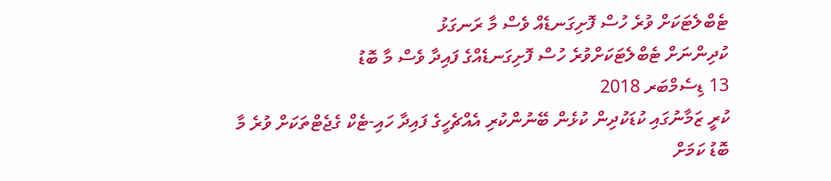ޓެބްލެޓަކަށް ވުރެ ހުސް ފޮށިގަނޑެއް ވެސް މާ ރަނގަޅު
ކުދިންނަށް ޓެބްލެޓަކަށްވުރެ ހުސް ފޮށިގަނޑެއްގެ ފައިދާ ވެސް މާ ބޮޑު
13 ޑިސެމްބަރ 2018
ކުރީ ޒަމާނުގައި ކުޑަކުދިން ކުޅެން ބޭނުންކުރި އެއްޗެހީގެ ފައިދާ ހައި-ޓެކް ގެޖެޓްތަކަށް ވުރެ މާ ބޮޑު ކަމަށް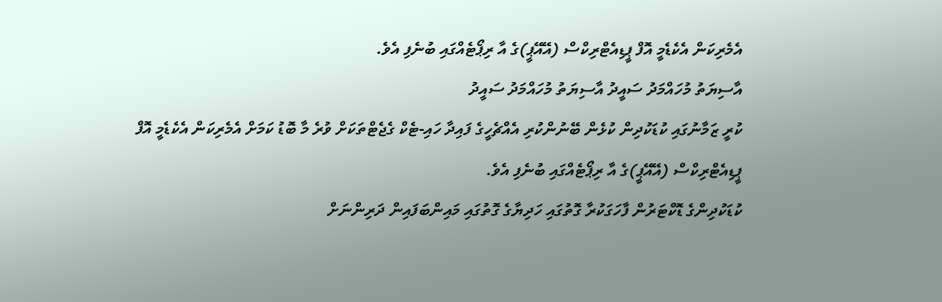އެމެރިކަން އެކެޑެމީ އޮފް ޕީޑިއެޓްރިކްސް (އޭއޭޕީ)ގެ އާ ރިޕޯޓެއްގައި ބުނެފި އެވެ.
އާސިޔަތު މުހައްމަދު ސައީދު އާސިޔަތު މުހައްމަދު ސައީދު
ކުރީ ޒަމާނުގައި ކުޑަކުދިން ކުޅެން ބޭނުންކުރި އެއްޗެހީގެ ފައިދާ ހައި-ޓެކް ގެޖެޓްތަކަށް ވުރެ މާ ބޮޑު ކަމަށް އެމެރިކަން އެކެޑެމީ އޮފް ޕީޑިއެޓްރިކްސް (އޭއޭޕީ)ގެ އާ ރިޕޯޓެއްގައި ބުނެފި އެވެ.
ކުޑަކުދިންގެ ޑޮކްޓަރުން ފާހަގަކުރާ ގޮތުގައި ހަދިޔާގެ ގޮތުގައި މައިންބަފައިން ދަރިންނަށް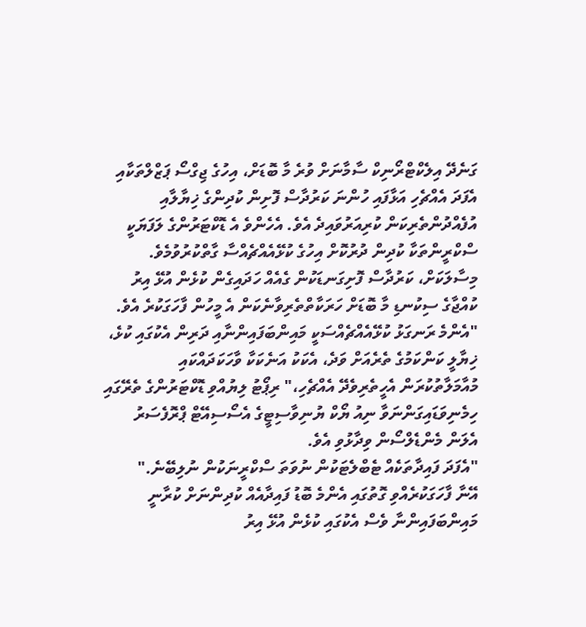ގަނެދޭ އިލެކްޓްރޯނިކް ސާމާނަށް ވުރެ މާ ބޮޑަށް، އިހުގެ ޖިގްސޯ ޕަޒްލްތަކާއި އެފަދަ އެއްޗެހި އަޅާފައި ހުންނަ ކަރުދާސް ފޮށިން ކުދިންގެ ޚިޔާލާއި އުފެއްދުންތެރިކަން ކުރިއަރުވައިދެ އެވެ. އެހެންވެ އެ ޑޮކްޓަރުންގެ ލަފަޔަކީ ސްކްރީންތަކާ ކުދިން ދުރުކޮށް އިހުގެ ކުޅޭއެއްޗެއްސާ ގާތްކުރުވުމެވެ. މިސާލަކަށް، ކަރުދާސް ފޮށިގަނޑަކުން ގެއެއް ހަދައިގެން ކުޅެން އުޅޭ އިރު ކުއްޖާގެ ސިކުނޑި މާ ބޮޑަށް ހަރަކާތްތެރިވާނެކަން އެ މީހުން ފާހަގަކުރެ އެވެ.
"އެންމެ ރަނގަޅު ކުޅޭއެއްޗެއްސަކީ މައިންބަފައިންނާއި ދަރިން އެކުގައި ކުޅެ، ޚިޔާލީ ކަންކަމުގެ ތެރެއަށް ވަދެ، އެކަކު އަނެކަކާ ވާހަކަދައްކައި މުއާމަލާތުކުރަން އެހީތެރިވެދޭ އެއްޗެހި،" ރިޕޯޓު ލިޔުއްވި ޑޮކްޓަރުންގެ ތެރޭގައި ހިމެނިވަޑައިގަންނަވާ ނިއު ޔޯކް ޔުނިވާސިޓީގެ އެސޯސިއޭޓް ޕްރޮފެސަރު އެލަން މެންޑެލްސޯން ވިދާޅުވި އެވެ.
"އެފަދަ ފައިދާތަކެއް ޓެބްލެޓަކުން ނުވަތަ ސްކްރީނަކުން ނުލިބޭނެ."
އޭނާ ފާހަގަކުރެއްވި ގޮތުގައި އެންމެ ބޮޑު ފައިދާއެއް ކުދިންނަށް ކުރާނީ މައިންބަފައިންނާ ވެސް އެކުގައި ކުޅެން އުޅޭ އިރު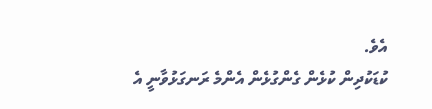އެވެ.
ކުޑަކުދިން ކުޅެން ގެންގުޅެން އެންމެ ރަނގަޅުވާނީ އެ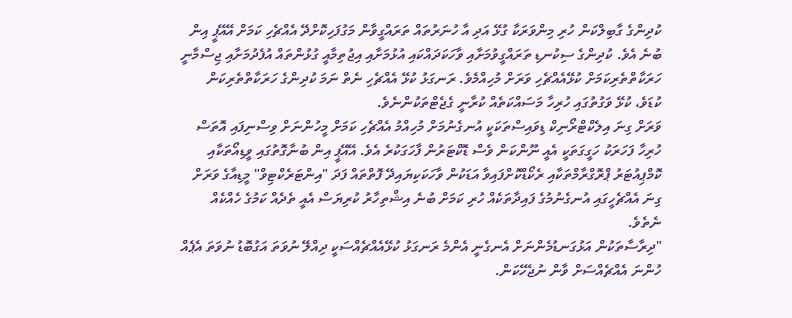ކުދިންގެ ގާބިލްކަން ހުރި މިންވަރަކާ ގުޅޭ އަދި އާ ހުނަރުތައް ތަރައްގީވާން މަގުފަހިކޮށްދޭ އެއްޗެހި ކަމަށް އޭއޭޕީ އިން ބުނެ އެވެ. ކުދިންގެ ސިކުނޑި ތަރައްގީވުމަށާއި ވާހަކަދައްކައި އުޅުމަށާއި އިޖުތިމާއީ ގުޅުންތައް އުފެދުމަށާއި ޖިސްމާނީ ހަރަކާތްތެރިކަމަށް ކުޅޭއެއްޗެހި ވަރަށް މުހިއްމެވެ. ރަނގަޅު ކުޅޭ އެއްޗެހި ނެތް ނަމަ ކުދިންގެ ހަރަކާތްތެރިކަން ކުޑަވެ، ކުޅޭ ވަގުތުގައި ހުރިހާ މަސައްކަތެއް ކުރާނީ ގެޖެޓްތަކުންނެވެ.
ވަރަށް ގިނަ އިލެކްޓްރޯނިކް ޑިވައިސްތަކަކީ އުނގެނުމަށް މުހިއްމު އެއްޗެހި ކަމަށް މީހުންނަށް ވިސްނިފައި އޮތަސް ހުރިހާ ފަހަރަކު ހަގީގަތަކީ އެއީ ނޫންކަން ވެސް ޑޮކްޓަރުން ފާހަގަކުރެ އެވެ. އޭއޭޕީ އިން ބުނާގޮތުގައި ވީޑިއޯތަކާއި ކޮމްޕިއުޓަރު ޕްރޮގްރާމްތަކާއި ރެކޯޑްކޮށްފައިވާ އަޑަކުން ވާހަކަކިޔައިދޭ ފޮތްތައް ފަދަ "އިންޓަރެކްޓިވް" މީޑިއާގެ ވަރަށް ގިނަ އެއްޗެހީގައި އުނގެނުމުގެ ފައިދާތަކެއް ހުރި ކަމަށް ބުނެ އިޝްތިހާރު ކުރިޔަސް އެއީ ތެދެއް ކަމުގެ ހެއްކެއް ނެތެވެ.
"ދިރާސާތަކުން އަޅުގަނޑުމެންނަށް އެނގެނީ އެންމެ ރަނގަޅު ކުޅޭއެއްޗެއްސަކީ ދިއްލޭ ނުވަތަ އަގުބޮޑު ނުވަތަ އެޕެއް ހުންނަ އެއްޗެއްސަށް ވާން ނުޖެހޭކަން.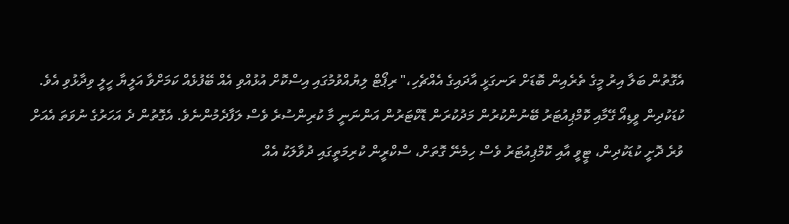އެގޮތުން ބަލާ އިރު މީގެ ތެރެއިން ބޮޑަށް ރަނގަޅީ އާދައިގެ އެއްޗެހި،" ރިޕޯޓް ލިޔުއްވުމުގައި އިސްކޮށް އުޅުއްވި އެއް ބޭފުޅެއް ކަމަށްވާ އަލީޔާ ހީލީ ވިދާޅުވި އެވެ.
ކުޑަކުދިން ވީޑިއޯ ގޭމާއި ކޮމްޕިއުޓަރު ބޭނުންކުރުން މަދުކުރަން ޑޮކްޓަރުން އަންނަނީ މާ ކުރިންސުރެ ވެސް ލަފާދެމުންނެވެ. އެގޮތުން ދެ އަހަރުގެ ނުވަތަ އެއަށް ވުރެ ދޮށީ ކުޑަކުދިން، ޓީވީ އާއި ކޮމްޕިއުޓަރު ވެސް ހިމެނޭ ގޮތަށް، ސްކްރީން ކުރިމަތީގައި ދުވާލަކު އެއް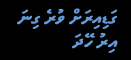ގަޑިއިރަށް ވުރެ ގިނަ އިރު ހޭދަ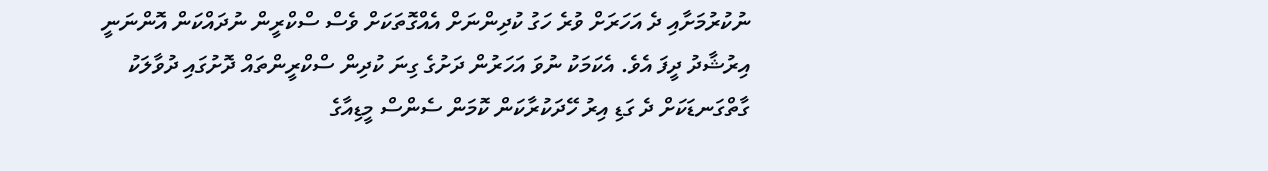ނުކުރުމަށާއި ދެ އަހަރަށް ވުރެ ހަގު ކުދިންނަށް އެއްގޮތަކަށް ވެސް ސްކްރީން ނުދައްކަން އޮންނަނީ އިރުޝާދު ދީފަ އެވެ. އެކަމަކު ނުވަ އަހަރުން ދަށުގެ ގިނަ ކުދިން ސްކްރީންތައް ދޮށުގައި ދުވާލަކު ގާތްގަނޑަކަށް ދެ ގަޑި އިރު ހޭދަކުރާކަން ކޮމަން ސެންސް މީޑިއާގެ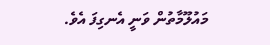މައުލޫމާތުން ވަނީ އެނގިފަ އެވެ.